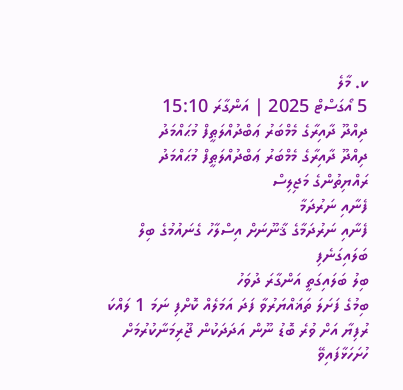ކ. މާލެ
5 އޯގަސްޓް 2025 | އަންގާރަ 15:10
ދިއްދޫ ދާއިރާގެ މެމްބަރު ޢަބްދުއްލަޠީފް މުޙައްމަދު
ދިއްދޫ ދާއިރާގެ މެމްބަރު ޢަބްދުއްލަޠީފް މުޙައްމަދު
ރައްޔިތުންގެ މަޖިލިސް
ފެނާއި ނަރުދަމާ
ފެނާއި ނަރުދަމާގެ ޤާނޫނަށް އިސްލާހު ގެނައުމުގެ ބިލް ބަލައިގަނެފި
ބިލު ބަލައިގަތީ އަންގާރަ ދުވަހު
ބިމުގެ ފަށަލަ ތަޣައްޔަރުވާ ފަދަ އަމަލެއް ކޮށްފި ނަމަ 1 ލައްކަ ރުފިޔާ އަށް ވުރެ ބޮޑު ނޫން އަދަދަކުން ޖޫރިމަނާކުރުމަށް ހުށަހަޅާފައިވޭ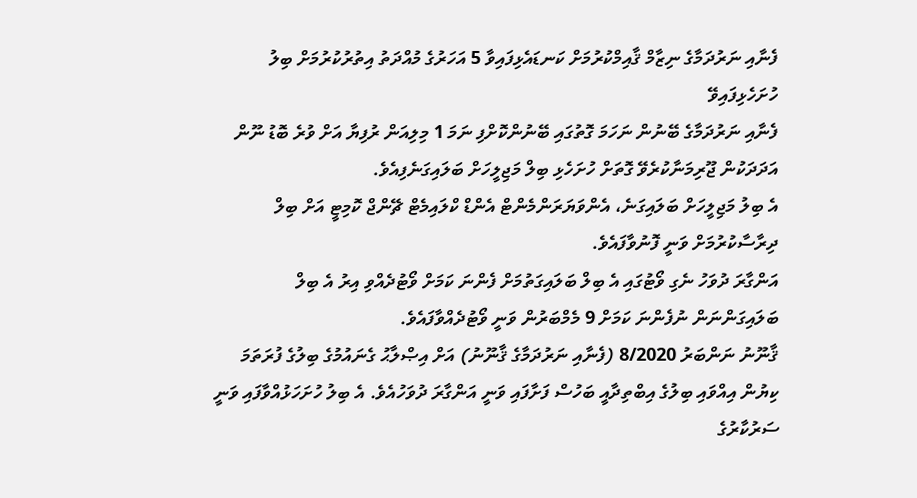ފެނާއި ނަރުދަމާގެ ނިޒާމް ޤާއިމްކުރުމަށް ކަނޑައެޅިފައިވާ 5 އަހަރުގެ މުއްދަތު އިތުރުކުރުމަށް ބިލު ހުށަހެޅިފައިވޭ
ފެނާއި ނަރުދަމާގެ ބޭނުން ނަހަމަ ގޮތުގައި ބޭނުންކޮށްފި ނަމަ 1 މިލިއަން ރުފިޔާ އަށް ވުރެ ބޮޑު ނޫން އަދަދަކުން ޖޫރިމަނާކުރެވޭ ގޮތަށް ހުށަހެޅި ބިލް މަޖިލީހަށް ބަލައިގަނެފިއެވެ.
އެ ބިލު މަޖިލީހަށް ބަލައިގަނެ، އެންވަޔަރަންމެންޓް އެންޑް ކްލައިމެޓް ޗޭންޖް ކޮމިޓީ އަށް ބިލް ދިރާސާކުރުމަށް ވަނީ ފޮނުވާފައެވެ.
އަންގާރަ ދުވަހު ނެގި ވޯޓުގައި އެ ބިލް ބަލައިގަތުމަށް ފެންނަ ކަމަށް ވޯޓުދެއްވި އިރު އެ ބިލް ބަލައިގަންނަން ނުފެންނަ ކަމަށް 9 މެމްބަރުން ވަނީ ވޯޓުދެއްވާފައެވެ.
ޤާނޫނު ނަންބަރު 8/2020 (ފެނާއި ނަރުދަމާގެ ޤާނޫނު) އަށް އިޞްލާޙު ގެނައުމުގެ ބިލުގެ ފުރަތަމަ ކިޔުން އިއްވައި ބިލުގެ އިބްތިދާއީ ބަހުސް ފަށާފައި ވަނީ އަންގާރަ ދުވަހުއެވެ. އެ ބިލު ހުށަހަޅުއްވާފައި ވަނީ ސަރުކާރުގެ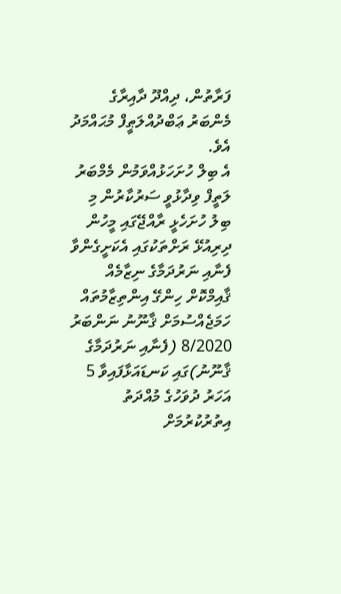ފަރާތުން، ދިއްދޫ ދާއިރާގެ މެންބަރު ޢަބްދުއްލަޠީފް މުޙައްމަދު އެވެ.
އެ ބިލް ހުށަހަޅުއްވަމުން މެމްބަރު ލަތީފް ވިދާޅުވީ ސަރުކާރުން މި ބިލު ހުށަހެޅީ ރާއްޖޭގައި މީހުން ދިރިއުޅޭ ރަށްތަކުގައި އެކަށީގެންވާ ފެނާއި ނަރުދަމާގެ ނިޒާމެއް ޤާއިމްކޮށް ހިންގޭ އިންތިޒާމުތައް ހަމަޖެއްސުމަށް ޤާނޫނު ނަންބަރު 8/2020 (ފެނާއި ނަރުދަމާގެ ޤާނޫނު)ގައި ކަނޑައަޅާފައިވާ 5 އަހަރު ދުވަހުގެ މުއްދަތު އިތުރުކުރުމަށް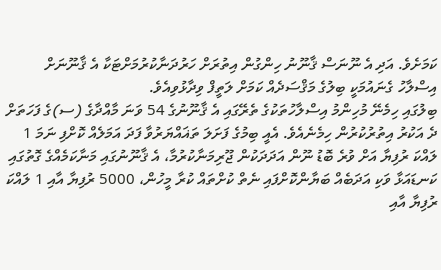ކަމަށެވެ. އަދި އެ ނޫނަސް ޤާނޫނު ހިންގުން އިތުރަށް ހަރުދަނާކުރުމަށްޓަކާ އެ ޤާނޫނަށް އިސްލާހު ގެނައުމަކީ ބިލުގެ މަޤްސަދެއް ކަމަށް ލަތީފް ވިދާޅުވިއެވެ.
ބިލުގައި ހިމެނޭ މުހިންމު އިސްލާހުތަކުގެ ތެރޭގައި އެ ޤާނޫނުގެ 54 ވަނަ މާއްދާގެ (ސ)ގެ ފަހަތަށް ދެ އަކުރު އިތުރުކުރުން ހިމެނެއެވެ. އެއީ ބިމުގެ ފަށަލަ ތަޣައްޔަރުވާ ފަދަ އަމަލެއް ކޮށްފި ނަމަ 1 ލައްކަ ރުފިޔާ އަށް ވުރެ ބޮޑު ނޫން އަދަދަކުން ޖޫރިމަނާކުރުމާ، އެ ޤާނޫނުގައި މަނާކަމެއްގެ ގޮތުގައި ކަނޑައަޅާ ވަކި އަދަބެއް ބަޔާންކޮށްފައި ނެތް ކުށްތައް ކުރާ މީހުން، 5000 ރުފިޔާ އާއި 1 ލައްކަ ރުފިޔާ އާއި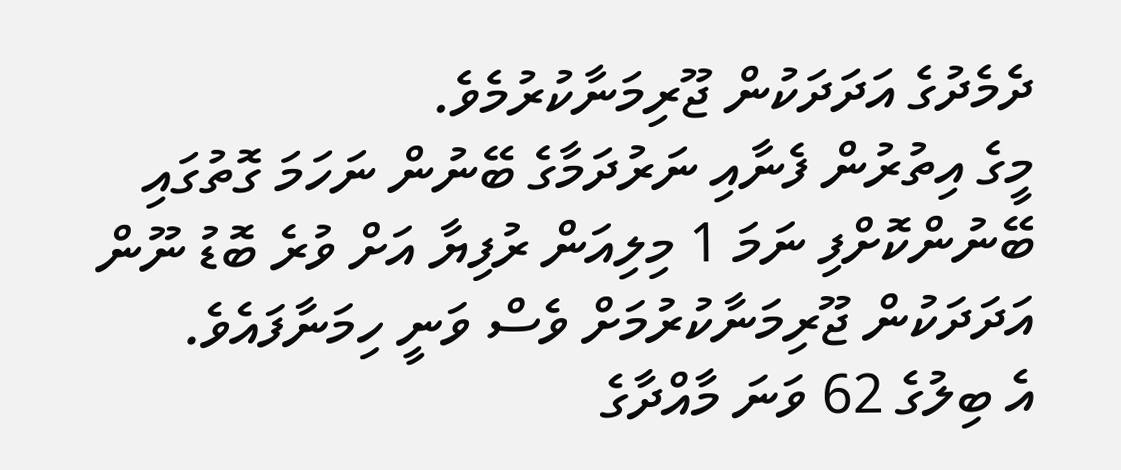ދެމެދުގެ އަދަދަކުން ޖޫރިމަނާކުރުމެވެ.
މީގެ އިތުރުން ފެނާއި ނަރުދަމާގެ ބޭނުން ނަހަމަ ގޮތުގައި ބޭނުންކޮށްފި ނަމަ 1 މިލިއަން ރުފިޔާ އަށް ވުރެ ބޮޑު ނޫން އަދަދަކުން ޖޫރިމަނާކުރުމަށް ވެސް ވަނީ ހިމަނާފައެވެ.
އެ ބިލުގެ 62 ވަނަ މާއްދާގެ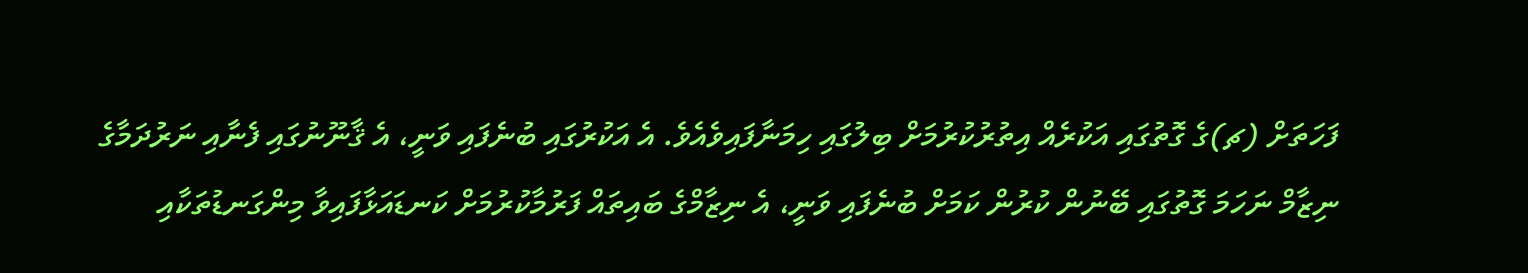ފަހަތަށް (ޗ)ގެ ގޮތުގައި އަކުރެއް އިތުރުކުރުމަށް ބިލުގައި ހިމަނާފައިވެއެވެ. އެ އަކުރުގައި ބުނެފައި ވަނީ، އެ ޤާނޫނުގައި ފެނާއި ނަރުދަމާގެ ނިޒާމް ނަހަމަ ގޮތުގައި ބޭނުން ކުރުން ކަމަށް ބުނެފައި ވަނީ، އެ ނިޒާމްގެ ބައިތައް ފަރުމާކުރުމަށް ކަނޑައަޅާފައިވާ މިންގަނޑުތަކާއި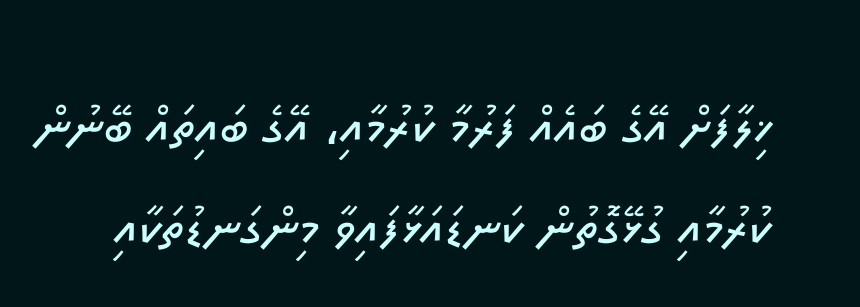ޚިލާފަށް އޭގެ ބައެއް ފަރުމާ ކުރުމާއި، އޭގެ ބައިތައް ބޭނުން ކުރުމާއި ގުޅޭގޮތުން ކަނޑައަޅާފައިވާ މިންގަނޑުތަކާއި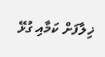ޚިލާފަށް ކަމާއި ގުޅޭ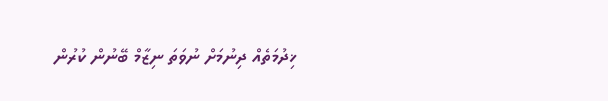ޚިދުމަތެއް ދިނުމަށް ނުވަތަ ނިޒާމް ބޭނުން ކުރުން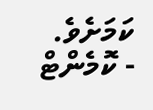ކަމަށެވެ.
- ކޮމެންޓް